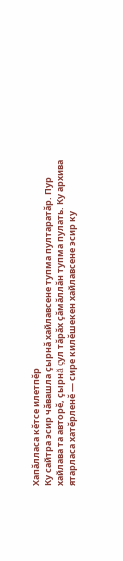Хапăлласа кĕтсе илетпĕр
Ку сайтра эсир чăвашла çырнă хайлавсене тупма пултаратăр. Пур
хайлава та авторĕ, çырнă çул тăрăх çăмăллăн тупма пулать. Ку архива
ятарласа хатĕрленĕ — сире килĕшекен хайлавсене эсир ку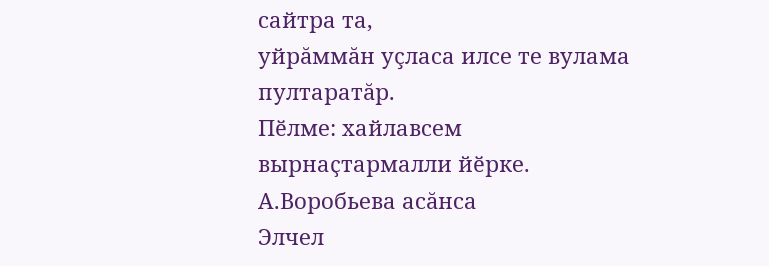сайтра та,
уйрăммăн уçласа илсе те вулама пултаратăр.
Пӗлме: хайлавсем вырнаҫтармалли йӗрке.
А.Воробьева асăнса
Элчел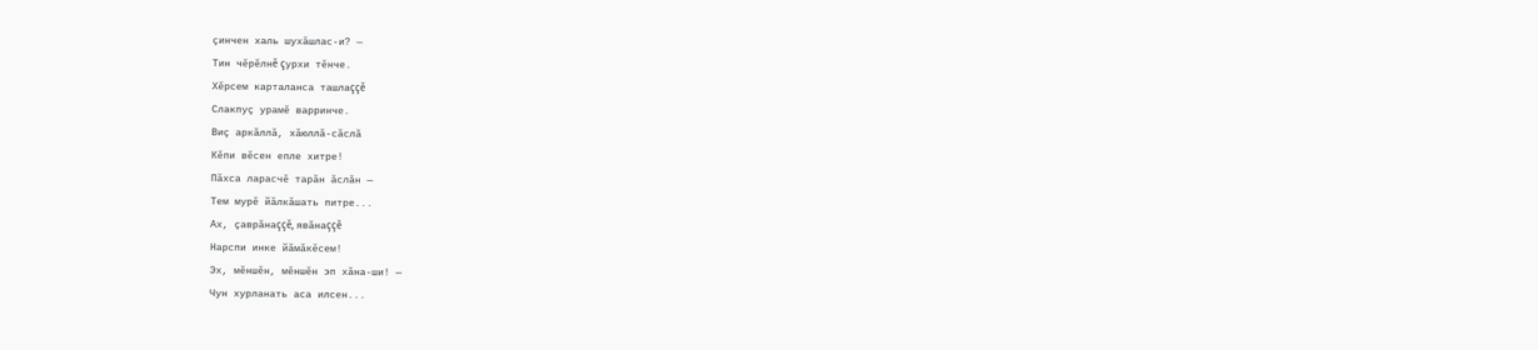çинчен халь шухăшлас-и? —
Тин чĕрĕлнĕ çурхи тĕнче.
Хĕрсем карталанса ташлаççĕ
Слакпуç урамĕ варринче.
Виç аркăллă, хăюллă-сăслă
Кĕпи вĕсен епле хитре!
Пăхса ларасчĕ тарăн ăслăн —
Тем мурĕ йăлкăшать питре...
Ах, çаврăнаççĕ, явăнаççĕ
Нарспи инке йăмăкĕсем!
Эх, мĕншĕн, мĕншĕн эп хăна-ши! —
Чун хурланать аса илсен...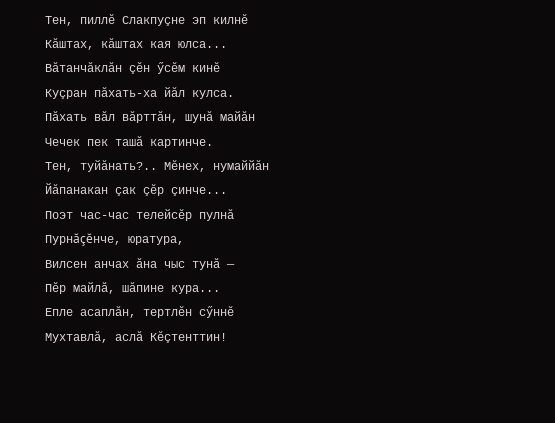Тен, пиллĕ Слакпуçне эп килнĕ
Кăштах, кăштах кая юлса...
Вăтанчăклăн çĕн ӳсĕм кинĕ
Куçран пăхать-ха йăл кулса.
Пăхать вăл вăрттăн, шунă майăн
Чечек пек ташă картинче.
Тен, туйăнать?.. Мĕнех, нумаййăн
Йăпанакан çак çĕр çинче...
Поэт час-час телейсĕр пулнă
Пурнăçĕнче, юратура,
Вилсен анчах ăна чыс тунă —
Пĕр майлă, шăпине кура...
Епле асаплăн, тертлĕн сӳннĕ
Мухтавлă, аслă Кĕçтенттин!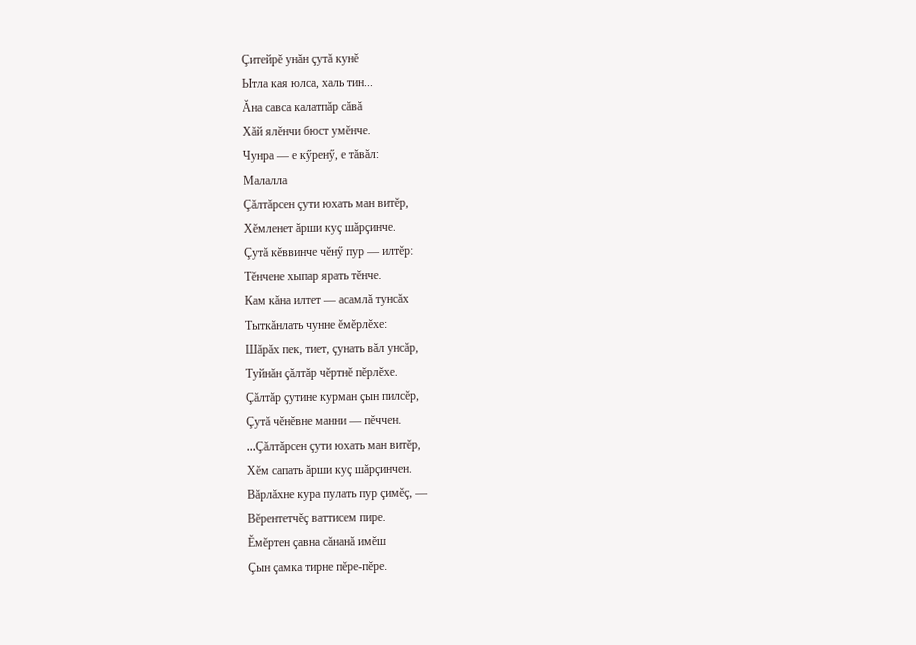Çитейрĕ унăн çутă кунĕ
Ытла кая юлса, халь тин...
Ăна савса калатпăр сăвă
Хăй ялĕнчи бюст умĕнче.
Чунра — е кӳренӳ, е тăвăл:
Малалла
Çăлтăрсен çути юхать ман витĕр,
Хĕмленет ăрши куç шăрçинче.
Çутă кĕввинче чĕнӳ пур — илтĕр:
Тĕнчене хыпар ярать тĕнче.
Кам кăна илтет — асамлă тунсăх
Тыткăнлать чунне ĕмĕрлĕхе:
Шăрăх пек, тиет, çунать вăл унсăр,
Туйнăн çăлтăр чĕртнĕ пĕрлĕхе.
Çăлтăр çутине курман çын пилсĕр,
Çутă чĕнĕвне манни — пĕччен.
...Çăлтăрсен çути юхать ман витĕр,
Хĕм сапать ăрши куç шăрçинчен.
Вăрлăхне кура пулать пур çимĕç, —
Вĕрентетчĕç ваттисем пире.
Ĕмĕртен çавна сăнанă имĕш
Çын çамка тирне пĕре-пĕре.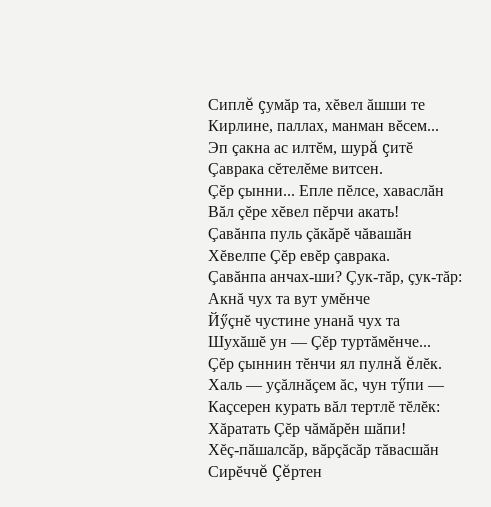Сиплĕ çумăр та, хĕвел ăшши те
Кирлине, паллах, манман вĕсем...
Эп çакна ас илтĕм, шурă çитĕ
Çаврака сĕтелĕме витсен.
Çĕр çынни... Епле пĕлсе, хаваслăн
Вăл çĕре хĕвел пĕрчи акать!
Çавăнпа пуль çăкăрĕ чăвашăн
Хĕвелпе Çĕр евĕр çаврака.
Çавăнпа анчах-ши? Çук-тăр, çук-тăр:
Акнă чух та вут умĕнче
Йӳçнĕ чустине унанă чух та
Шухăшĕ ун — Çĕр туртăмĕнче...
Çĕр çыннин тĕнчи ял пулнă ĕлĕк.
Халь — уçăлнăçем ăс, чун тӳпи —
Каçсерен курать вăл тертлĕ тĕлĕк:
Хăратать Çĕр чăмăрĕн шăпи!
Хĕç-пăшалсăр, вăрçăсăр тăвасшăн
Сирĕччĕ Çĕртен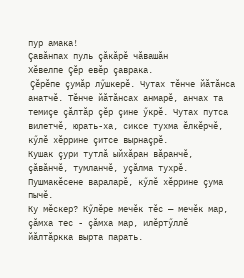пур амака!
Çавăнпах пуль çăкăрĕ чăвашăн
Хĕвелпе Çĕр евĕр çаврака.
 Çĕрĕпе çумăр лӳшкерĕ. Чутах тĕнче йăтăнса анатчĕ. Тĕнче йăтăнсах анмарĕ, анчах та темиçе çăлтăр çĕр çине ӳкрĕ. Чутах путса вилетчĕ, юрать-ха, сиксе тухма ĕлкĕрчĕ, кӳлĕ хĕррине çитсе вырнаçрĕ.
Кушак çури тутлă ыйхăран вăранчĕ, çăвăнчĕ, тумланчĕ, уçăлма тухрĕ. Пушмакĕсене вараларĕ, кӳлĕ хĕррине çума пычĕ.
Ку мĕскер? Кӳлĕре мечĕк тĕс — мечĕк мар, çăмха тес - çăмха мар, илĕртӳллĕ йăлтăркка вырта парать.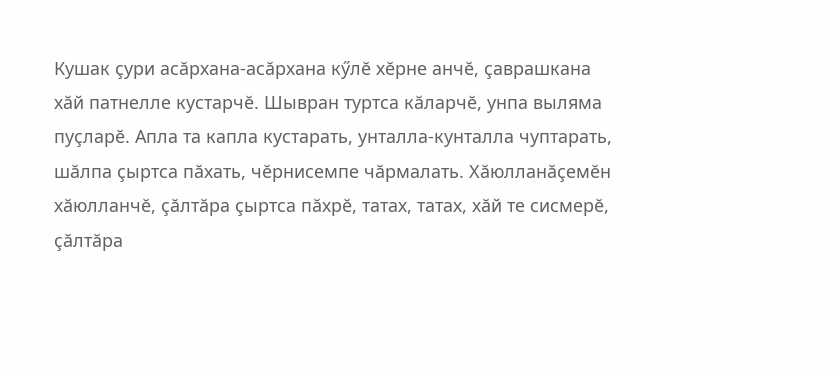Кушак çури асăрхана-асăрхана кӳлĕ хĕрне анчĕ, çаврашкана хăй патнелле кустарчĕ. Шывран туртса кăларчĕ, унпа выляма пуçларĕ. Апла та капла кустарать, унталла-кунталла чуптарать, шăлпа çыртса пăхать, чĕрнисемпе чăрмалать. Хăюлланăçемĕн хăюлланчĕ, çăлтăра çыртса пăхрĕ, татах, татах, хăй те сисмерĕ, çăлтăра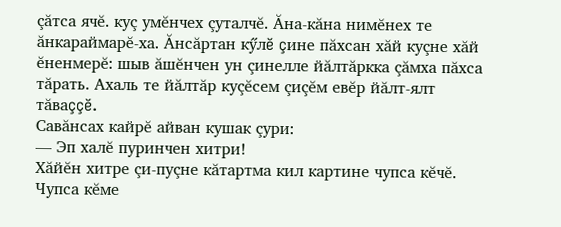çăтса ячĕ. куç умĕнчех çуталчĕ. Ăна-кăна нимĕнех те ăнкараймарĕ-ха. Ăнсăртан кӳлĕ çине пăхсан хăй куçне хăй ĕненмерĕ: шыв ăшĕнчен ун çинелле йăлтăркка çăмха пăхса тăрать. Ахаль те йăлтăр куçĕсем çиçĕм евĕр йăлт-ялт тăваççĕ.
Савăнсах кайрĕ айван кушак çури:
— Эп халĕ пуринчен хитри!
Хăйĕн хитре çи-пуçне кăтартма кил картине чупса кĕчĕ. Чупса кĕме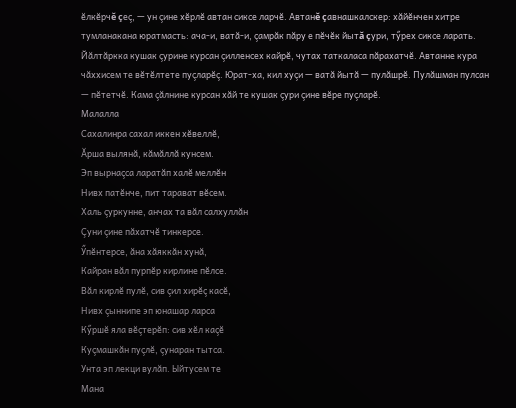ĕлкĕрчĕ çеç, — ун çине хĕрлĕ автан сиксе ларчĕ. Автанĕ çавнашкалскер: хăйĕнчен хитре тумланакана юратмасть: ача-и, ватă-и, çамрăк пăру е пĕчĕк йытă çури, тӳрех сиксе ларать. Йăлтăркка кушак çурине курсан çилленсех кайрĕ, чутах таткаласа пăрахатчĕ. Автанне кура чăххисем те вĕтĕлтете пуçларĕç. Юрат-ха, кил хуçи — ватă йытă — пулăшрĕ. Пулăшман пулсан — пĕтетчĕ. Кама çăлнине курсан хăй те кушак çури çине вĕре пуçларĕ.
Малалла
Сахалинра сахал иккен хĕвеллĕ,
Ăрша вылянă, кăмăллă кунсем.
Эп вырнаçса ларатăп халĕ меллĕн
Нивх патĕнче, пит тарават вĕсем.
Халь çуркунне, анчах та вăл салхуллăн
Çуни çине пăхатчĕ тинкерсе.
Ӳпĕнтерсе, ăна хăяккăн хунă,
Кайран вăл пурпĕр кирлине пĕлсе.
Вăл кирлĕ пулĕ, сив çил хирĕç касĕ,
Нивх çыннипе эп юнашар ларса
Кӳршĕ яла вĕçтерĕп: сив хĕл каçĕ
Куçмашкăн пуçлĕ, çунаран тытса.
Унта эп лекци вулăп. Ыйтусем те
Мана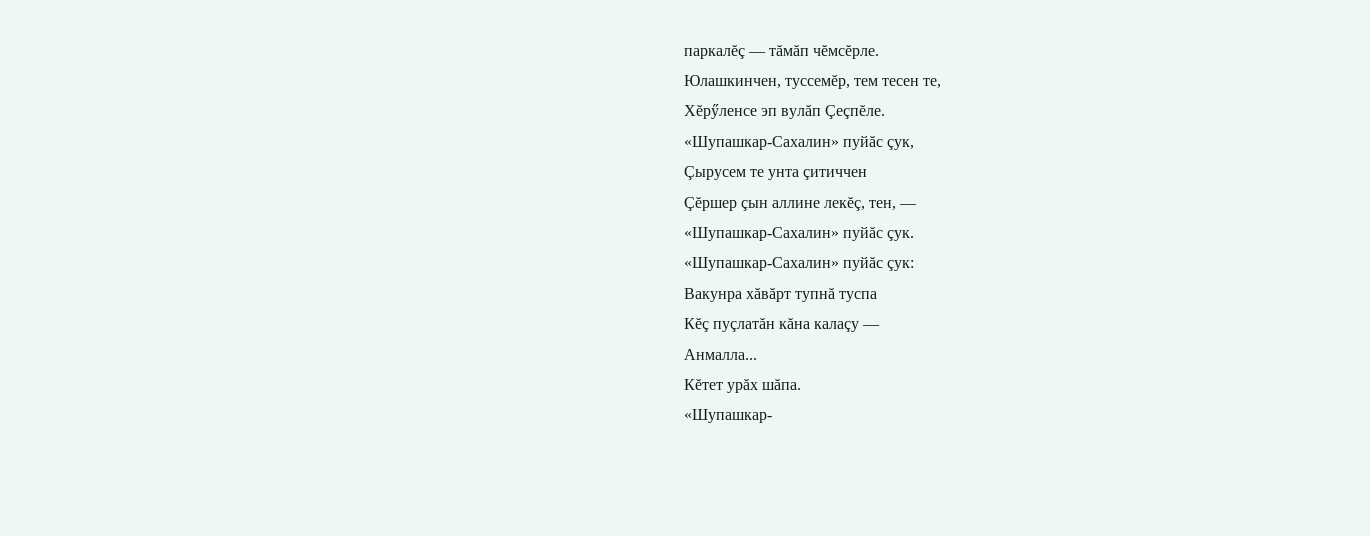паркалĕç — тăмăп чĕмсĕрле.
Юлашкинчен, туссемĕр, тем тесен те,
Хĕрӳленсе эп вулăп Çеçпĕле.
«Шупашкар-Сахалин» пуйăс çук,
Çырусем те унта çитиччен
Çĕршер çын аллине лекĕç, тен, —
«Шупашкар-Сахалин» пуйăс çук.
«Шупашкар-Сахалин» пуйăс çук:
Вакунра хăвăрт тупнă туспа
Кĕç пуçлатăн кăна калаçу —
Анмалла...
Кĕтет урăх шăпа.
«Шупашкар-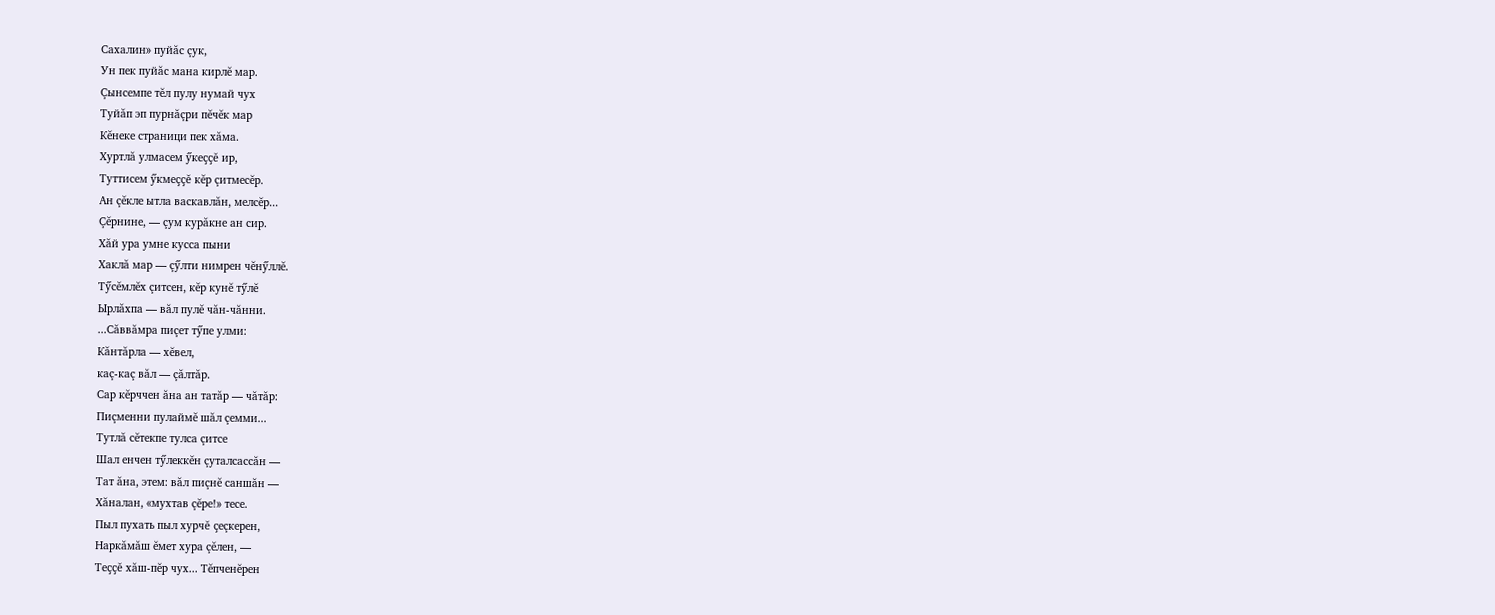Сахалин» пуйăс çук,
Ун пек пуйăс мана кирлĕ мар.
Çынсемпе тĕл пулу нумай чух
Туйăп эп пурнăçри пĕчĕк мар
Кĕнеке страници пек хăма.
Хуртлă улмасем ӳкеççĕ ир,
Туттисем ӳкмеççĕ кĕр çитмесĕр.
Ан çĕкле ытла васкавлăн, мелсĕр...
Çĕрнине, — çум курăкне ан сир.
Хăй ура умне кусса пыни
Хаклă мар — çӳлти нимрен чĕнӳллĕ.
Тӳсĕмлĕх çитсен, кĕр кунĕ тӳлĕ
Ырлăхпа — вăл пулĕ чăн-чăнни.
...Сăввăмра пиçет тӳпе улми:
Кăнтăрла — хĕвел,
каç-каç вăл — çăлтăр.
Сар кĕрччен ăна ан татăр — чăтăр:
Пиçменни пулаймĕ шăл çемми...
Тутлă сĕтекпе тулса çитсе
Шал енчен тӳлеккĕн çуталсассăн —
Тат ăна, этем: вăл пиçнĕ саншăн —
Хăналан, «мухтав çĕре!» тесе.
Пыл пухать пыл хурчĕ çеçкерен,
Наркăмăш ĕмет хура çĕлен, —
Теççĕ хăш-пĕр чух... Тĕпченĕрен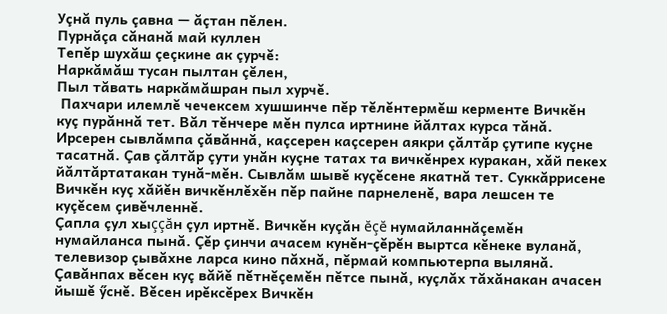Уçнă пуль çавна — ăçтан пĕлен.
Пурнăçа сăнанă май куллен
Тепĕр шухăш çеçкине ак çурчĕ:
Наркăмăш тусан пылтан çĕлен,
Пыл тăвать наркăмăшран пыл хурчĕ.
 Пахчари илемлĕ чечексем хушшинче пĕр тĕлĕнтермĕш керменте Вичкĕн куç пурăннă тет. Вăл тĕнчере мĕн пулса иртнине йăлтах курса тăнă. Ирсерен сывлăмпа çăвăннă, каçсерен каçсерен аякри çăлтăр çутипе куçне тасатнă. Çав çăлтăр çути унăн куçне татах та вичкĕнрех куракан, хăй пекех йăлтăртатакан тунă-мĕн. Сывлăм шывĕ куçĕсене якатнă тет. Суккăррисене Вичкĕн куç хăйĕн вичкĕнлĕхĕн пĕр пайне парнеленĕ, вара лешсен те куçĕсем çивĕчленнĕ.
Çапла çул хыççăн çул иртнĕ. Вичкĕн куçăн ĕçĕ нумайланнăçемĕн нумайланса пынă. Çĕр çинчи ачасем кунĕн-çĕрĕн выртса кĕнеке вуланă, телевизор çывăхне ларса кино пăхнă, пĕрмай компьютерпа вылянă. Çавăнпах вĕсен куç вăйĕ пĕтнĕçемĕн пĕтсе пынă, куçлăх тăхăнакан ачасен йышĕ ӳснĕ. Вĕсен ирĕксĕрех Вичкĕн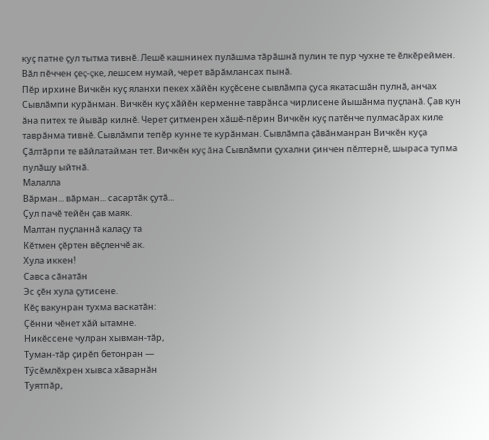куç патне çул тытма тивнĕ. Лешĕ кашнинех пулăшма тăрăшнă пулин те пур чухне те ĕлкĕреймен. Вăл пĕччен çеç-çке, лешсем нумай, черет вăрăмлансах пынă.
Пĕр ирхине Вичкĕн куç яланхи пекех хăйĕн куçĕсене сывлăмпа çуса якатасшăн пулнă, анчах Сывлăмпи курăнман. Вичкĕн куç хăйĕн керменне таврăнса чирлисене йышăнма пуçланă. Çав кун ăна питех те йывăр килнĕ. Черет çитменрен хăшĕ-пĕрин Вичкĕн куç патĕнче пулмасăрах киле таврăнма тивнĕ. Сывлăмпи тепĕр кунне те курăнман. Сывлăмпа çăвăнманран Вичкĕн куçа Çăлтăрпи те вăйлатайман тет. Вичкĕн куç ăна Сывлăмпи çухални çинчен пĕлтернĕ, шыраса тупма пулăшу ыйтнă.
Малалла
Вăрман... вăрман... сасартăк çутă...
Çул пачĕ тейĕн çав маяк.
Малтан пуçланнă калаçу та
Кĕтмен çĕртен вĕçленчĕ ак.
Хула иккен!
Савса сăнатăн
Эс çĕн хула çутисене.
Кĕç вакунран тухма васкатăн:
Çĕнни чĕнет хăй ытамне.
Никĕссене чулран хывман-тăр,
Туман-тăр çирĕп бетонран —
Тӳсĕмлĕхрен хывса хăварнăн
Туятпăр,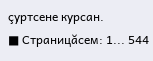çуртсене курсан.
■ Страницăсем: 1... 544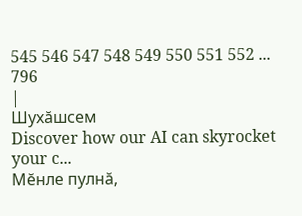545 546 547 548 549 550 551 552 ... 796
|
Шухăшсем
Discover how our AI can skyrocket your c...
Мĕнле пулнă,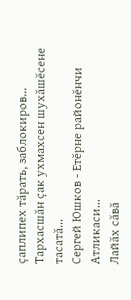çаплипех тăрать, заблокиров...
Тархасшăн çак ухмахсен шухăшĕсене тасатă...
Сергей Юшков - Етĕрне районĕнчи Атликаси...
Лайăх сăвă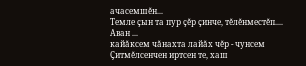ачасемшĕн...
Темле çын та пур çĕр çинче, тĕлĕнместĕп....
Аван ...
кайăксем чăнахта лайăх чĕр - чунсем
Çитмĕлсенчен иртсен те, хаш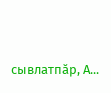сывлатпăр, А...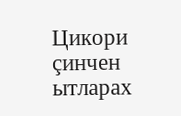Цикори çинчен ытларах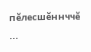пĕлесшĕннччĕ ...